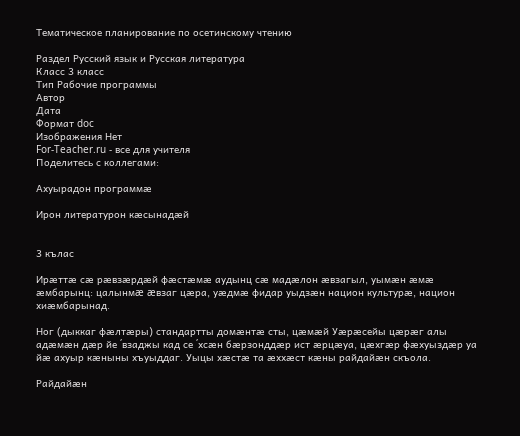Тематическое планирование по осетинскому чтению

Раздел Русский язык и Русская литература
Класс 3 класс
Тип Рабочие программы
Автор
Дата
Формат doc
Изображения Нет
For-Teacher.ru - все для учителя
Поделитесь с коллегами:

Ахуырадон программæ

Ирон литературон кæсынадæй


3 кълас

Ирæттæ сæ рæвзæрдæй фæстæмæ аудынц сæ мадæлон æвзагыл, уымæн æмæ æмбарынц: цалынмæ æвзаг цæра, уæдмæ фидар уыдзæн национ культурæ, национ хиæмбарынад.

Ног (дыккаг фæлтæры) стандартты домæнтæ сты, цæмæй Уæрæсейы цæрæг алы адæмæн дæр йе ΄взаджы кад се ΄хсæн бæрзонддæр ист æрцæуа, цæхгæр фæхуыздæр уа йæ ахуыр кæныны хъуыддаг. Уыцы хæстæ та æххæст кæны райдайæн скъола.

Райдайæн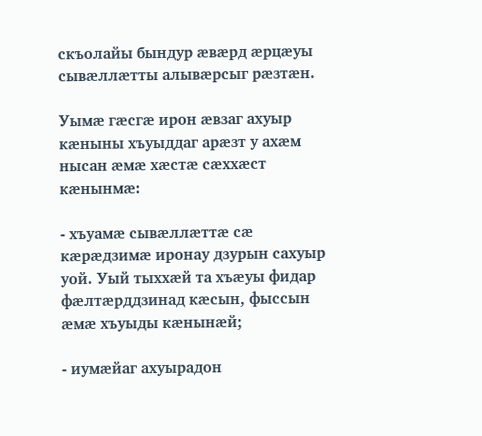скъолайы бындур æвæрд æрцæуы сывæллæтты алывæрсыг рæзтæн.

Уымæ гæсгæ ирон æвзаг ахуыр кæныны хъуыддаг арæзт у ахæм нысан æмæ хæстæ сæххæст кæнынмæ:

- хъуамæ сывæллæттæ сæ кæрæдзимæ иронау дзурын сахуыр уой. Уый тыххæй та хъæуы фидар фæлтæрддзинад кæсын, фыссын æмæ хъуыды кæнынæй;

- иумæйаг ахуырадон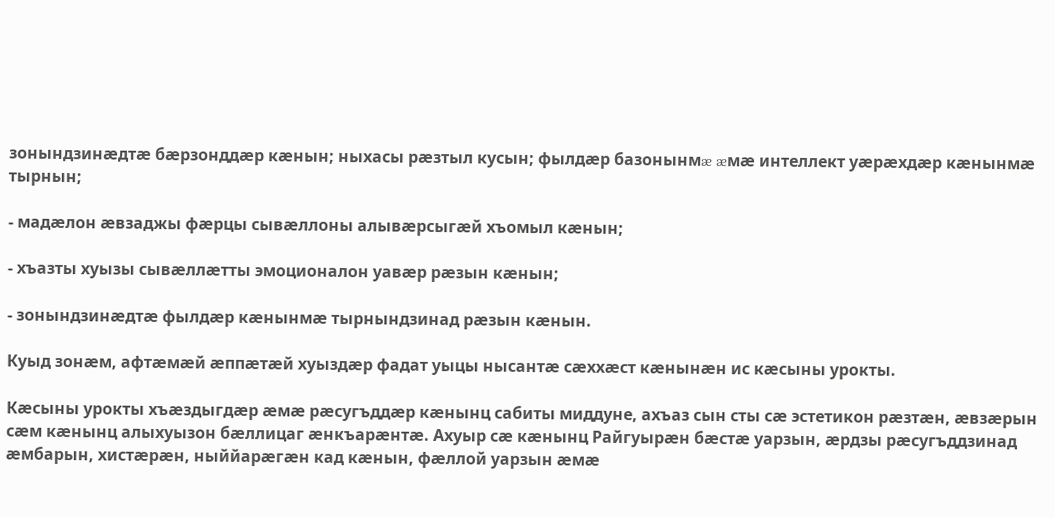зонындзинæдтæ бæрзонддæр кæнын; ныхасы рæзтыл кусын; фылдæр базонынмæ æмæ интеллект уæрæхдæр кæнынмæ тырнын;

- мадæлон æвзаджы фæрцы сывæллоны алывæрсыгæй хъомыл кæнын;

- хъазты хуызы сывæллæтты эмоционалон уавæр рæзын кæнын;

- зонындзинæдтæ фылдæр кæнынмæ тырнындзинад рæзын кæнын.

Куыд зонæм, афтæмæй æппæтæй хуыздæр фадат уыцы нысантæ сæххæст кæнынæн ис кæсыны урокты.

Кæсыны урокты хъæздыгдæр æмæ рæсугъддæр кæнынц сабиты миддуне, ахъаз сын сты сæ эстетикон рæзтæн, æвзæрын сæм кæнынц алыхуызон бæллицаг æнкъарæнтæ. Ахуыр сæ кæнынц Райгуырæн бæстæ уарзын, æрдзы рæсугъддзинад æмбарын, хистæрæн, ныййарæгæн кад кæнын, фæллой уарзын æмæ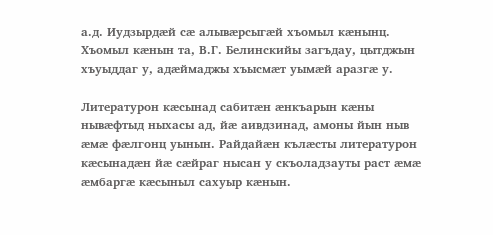а.д. Иудзырдæй сæ алывæрсыгæй хъомыл кæнынц. Хъомыл кæнын та, В.Г. Белинскийы загъдау, цытджын хъуыддаг у, адæймаджы хъысмæт уымæй аразгæ у.

Литературон кæсынад сабитæн æнкъарын кæны нывæфтыд ныхасы ад, йæ аивдзинад, амоны йын ныв æмæ фæлгонц уынын. Райдайæн кълæсты литературон кæсынадæн йæ сæйраг нысан у скъоладзауты раст æмæ æмбаргæ кæсыныл сахуыр кæнын.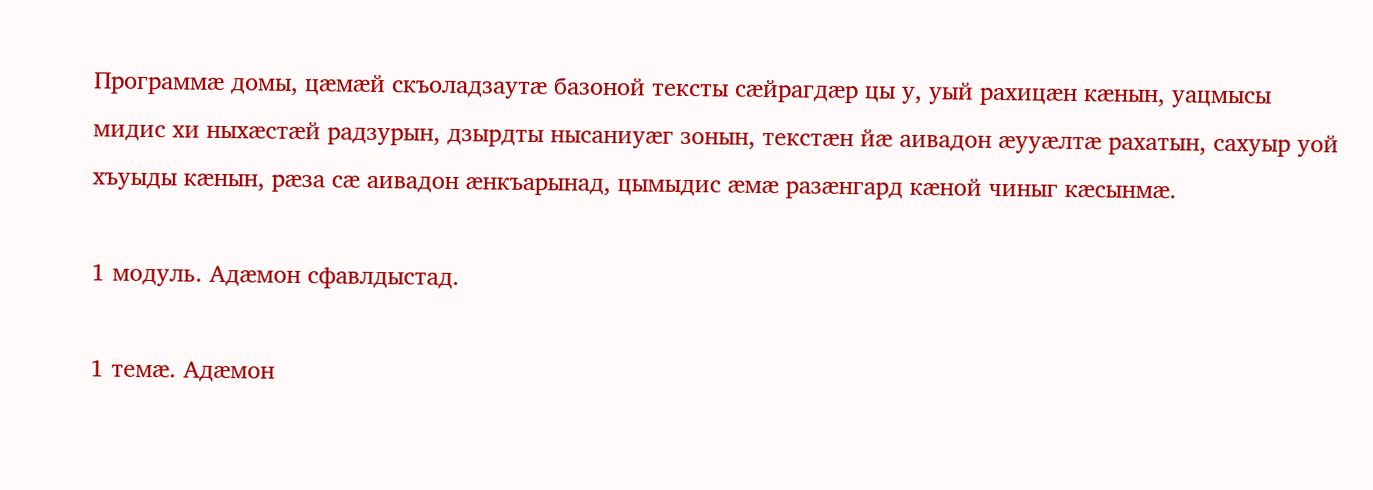Программæ домы, цæмæй скъоладзаутæ базоной тексты сæйрагдæр цы у, уый рахицæн кæнын, уацмысы мидис хи ныхæстæй радзурын, дзырдты нысаниуæг зонын, текстæн йæ аивадон æууæлтæ рахатын, сахуыр уой хъуыды кæнын, рæза сæ аивадон æнкъарынад, цымыдис æмæ разæнгард кæной чиныг кæсынмæ.

1 модуль. Адæмон сфавлдыстад.

1 темæ. Адæмон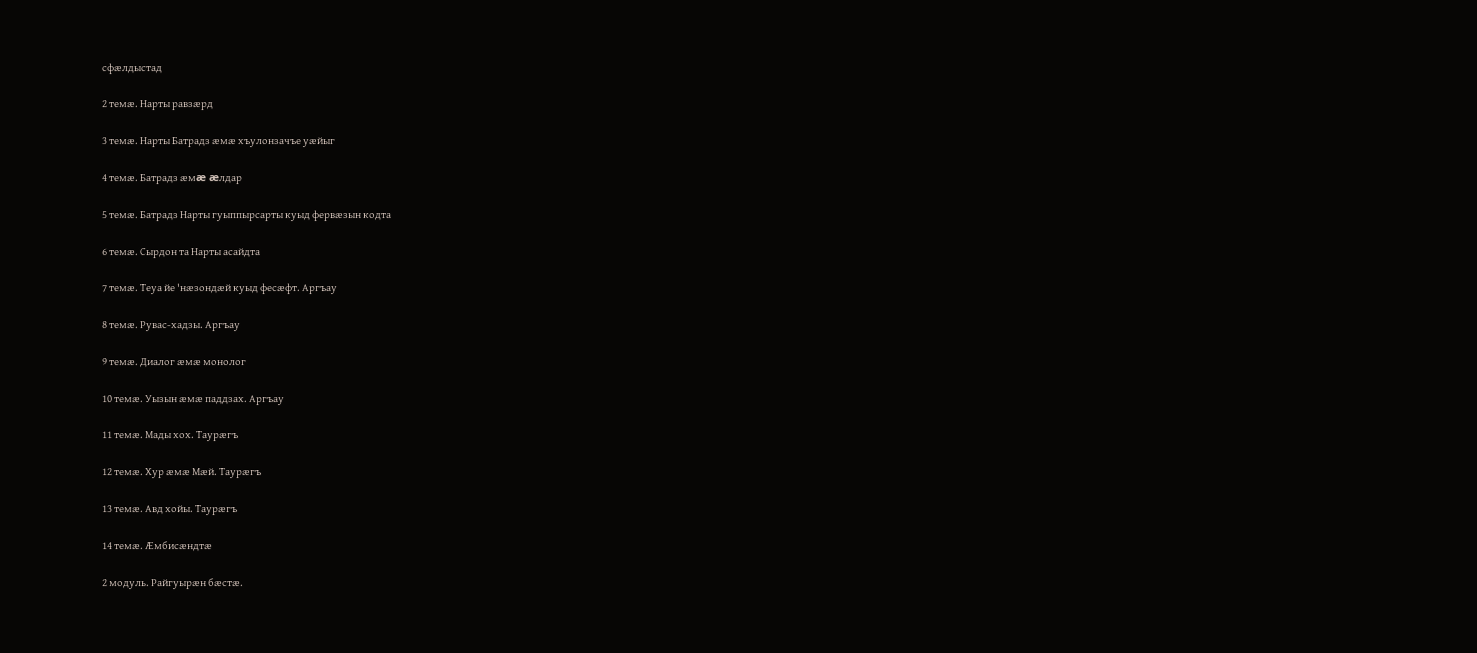сфæлдыстад

2 темæ. Нарты равзæрд

3 темæ. Нарты Батрадз æмæ хъулонзачъе уæйыг

4 темæ. Батрадз æмæ æлдар

5 темæ. Батрадз Нарты гуыппырсарты куыд фервæзын кодта

6 темæ. Сырдон та Нарты асайдта

7 темæ. Теуа йе 'нæзондæй куыд фесæфт. Аргъау

8 темæ. Рувас-хадзы. Аргъау

9 темæ. Диалог æмæ монолог

10 темæ. Уызын æмæ паддзах. Аргъау

11 темæ. Мады хох. Таурæгъ

12 темæ. Хур æмæ Мæй. Таурæгъ

13 темæ. Авд хойы. Таурæгъ

14 темæ. Æмбисæндтæ

2 модуль. Райгуырæн бæстæ.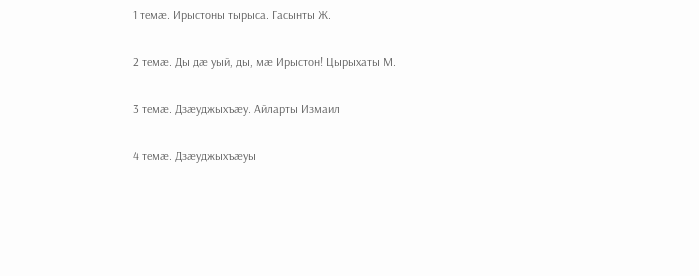1 темæ. Ирыстоны тырыса. Гасынты Ж.

2 темæ. Ды дæ уый, ды, мæ Ирыстон! Цырыхаты М.

3 темæ. Дзæуджыхъæу. Айларты Измаил

4 темæ. Дзæуджыхъæуы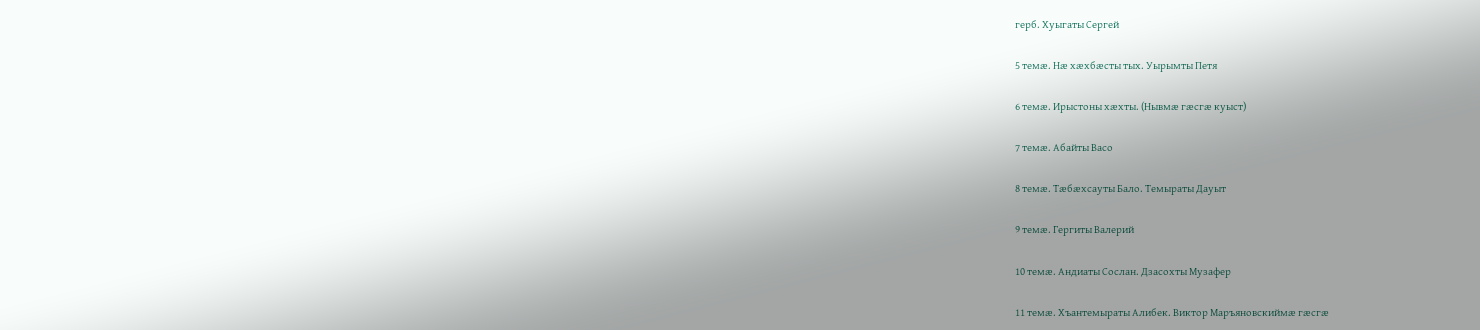герб. Хуыгаты Сергей

5 темæ. Нæ хæхбæсты тых. Уырымты Петя

6 темæ. Ирыстоны хæхты. (Нывмæ гæсгæ куыст)

7 темæ. Абайты Васо

8 темæ. Тæбæхсауты Бало. Темыраты Дауыт

9 темæ. Гергиты Валерий

10 темæ. Андиаты Сослан. Дзасохты Музафер

11 темæ. Хъантемыраты Алибек. Виктор Маръяновскиймæ гæсгæ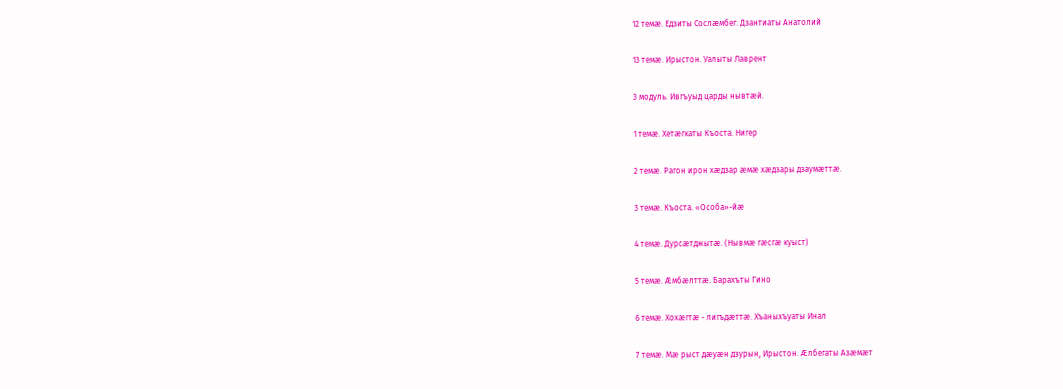12 темæ. Едзиты Сослæмбег. Дзантиаты Анатолий

13 темæ. Ирыстон. Уалыты Лаврент

3 модуль. Ивгъуыд царды нывтæй.

1 темæ. Хетæгкаты Къоста. Нигер

2 темæ. Рагон ирон хæдзар æмæ хæдзары дзаумæттæ.

3 темæ. Къоста. «Особа»-йæ

4 темæ. Дурсæтджытæ. (Нывмæ гæсгæ куыст)

5 темæ. Æмбæлттæ. Барахъты Гино

6 темæ. Хохæгтæ - лигъдæттæ. Хъаныхъуаты Инал

7 темæ. Мæ рыст дæуæн дзурын, Ирыстон. Æлбегаты Азæмæт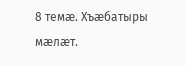8 темæ. Хъæбатыры мæлæт.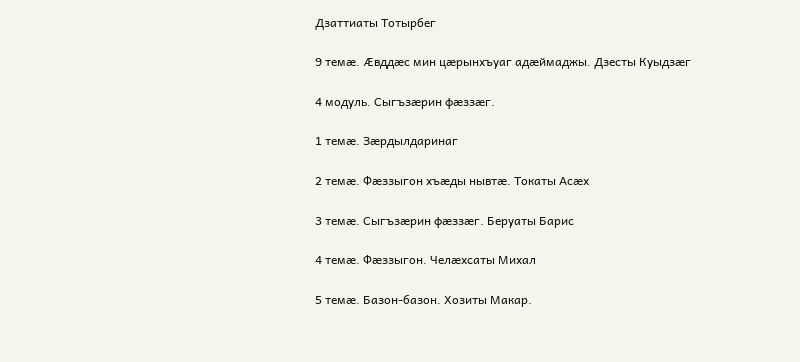Дзаттиаты Тотырбег

9 темæ. Æвддæс мин цæрынхъуаг адæймаджы. Дзесты Куыдзæг

4 модуль. Сыгъзæрин фæззæг.

1 темæ. Зæрдылдаринаг

2 темæ. Фæззыгон хъæды нывтæ. Токаты Асæх

3 темæ. Сыгъзæрин фæззæг. Беруаты Барис

4 темæ. Фæззыгон. Челæхсаты Михал

5 темæ. Базон-базон. Хозиты Макар.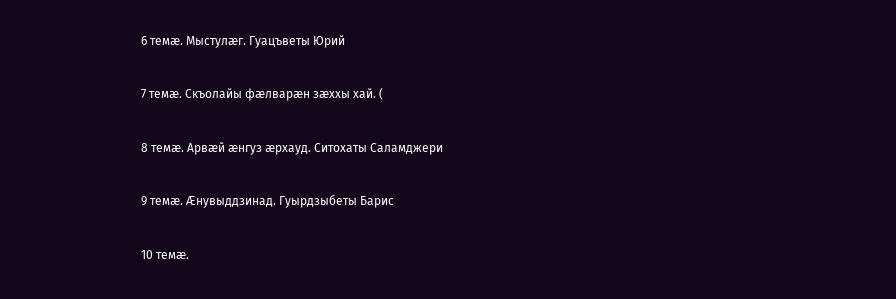6 темæ. Мыстулæг. Гуацъветы Юрий

7 темæ. Скъолайы фæлварæн зæххы хай. (

8 темæ. Арвæй æнгуз æрхауд. Ситохаты Саламджери

9 темæ. Æнувыддзинад. Гуырдзыбеты Барис

10 темæ.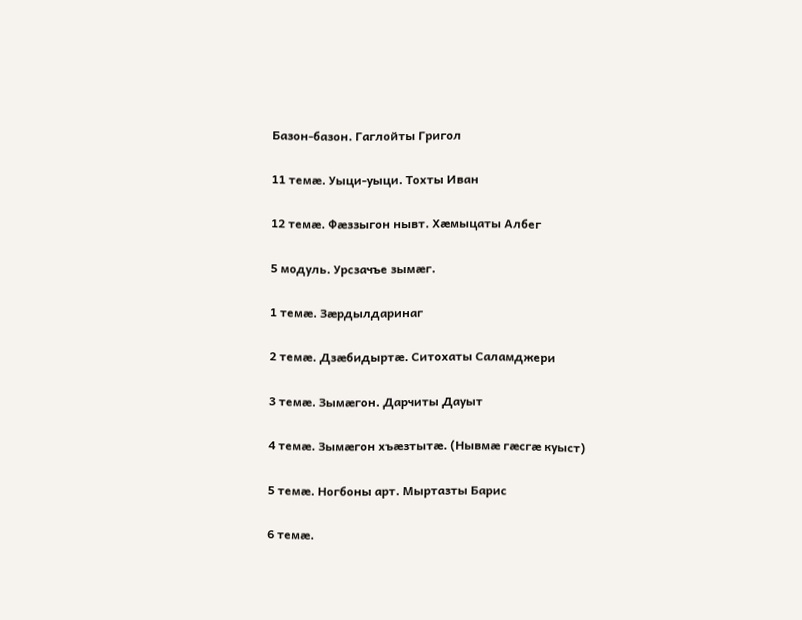Базон-базон. Гаглойты Григол

11 темæ. Уыци-уыци. Тохты Иван

12 темæ. Фæззыгон нывт. Хæмыцаты Албег

5 модуль. Урсзачъе зымæг.

1 темæ. Зæрдылдаринаг

2 темæ. Дзæбидыртæ. Ситохаты Саламджери

3 темæ. Зымæгон. Дарчиты Дауыт

4 темæ. Зымæгон хъæзтытæ. (Нывмæ гæсгæ куыст)

5 темæ. Ногбоны арт. Мыртазты Барис

6 темæ.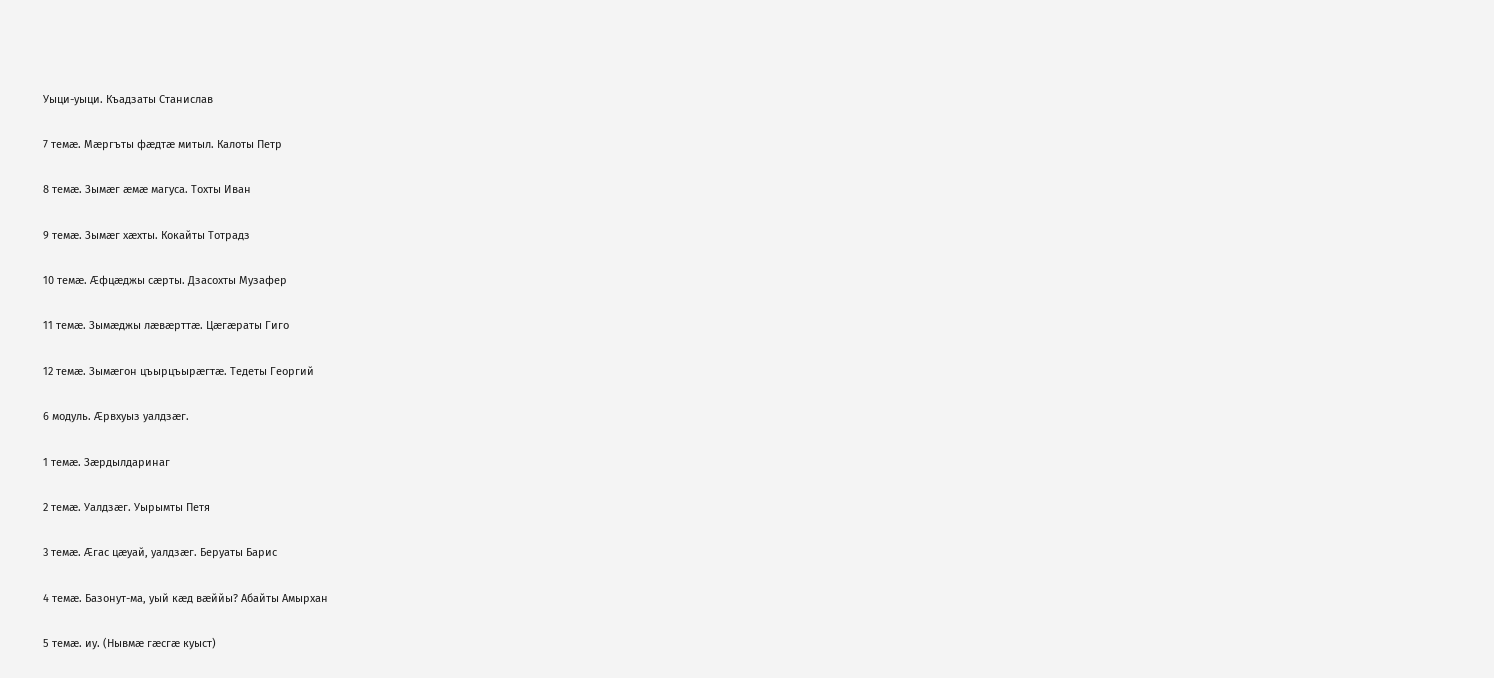Уыци-уыци. Къадзаты Станислав

7 темæ. Мæргъты фæдтæ митыл. Калоты Петр

8 темæ. Зымæг æмæ магуса. Тохты Иван

9 темæ. Зымæг хæхты. Кокайты Тотрадз

10 темæ. Æфцæджы сæрты. Дзасохты Музафер

11 темæ. Зымæджы лæвæрттæ. Цæгæраты Гиго

12 темæ. Зымæгон цъырцъырæгтæ. Тедеты Георгий

6 модуль. Æрвхуыз уалдзæг.

1 темæ. Зæрдылдаринаг

2 темæ. Уалдзæг. Уырымты Петя

3 темæ. Æгас цæуай, уалдзæг. Беруаты Барис

4 темæ. Базонут-ма, уый кæд вæййы? Абайты Амырхан

5 темæ. иу. (Нывмæ гæсгæ куыст)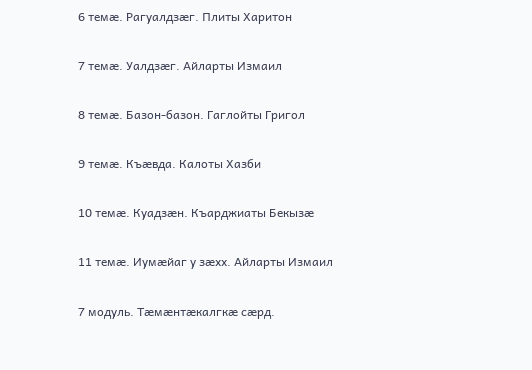6 темæ. Рагуалдзæг. Плиты Харитон

7 темæ. Уалдзæг. Айларты Измаил

8 темæ. Базон-базон. Гаглойты Григол

9 темæ. Къæвда. Калоты Хазби

10 темæ. Куадзæн. Къарджиаты Бекызæ

11 темæ. Иумæйаг у зæхх. Айларты Измаил

7 модуль. Тæмæнтæкалгкæ сæрд.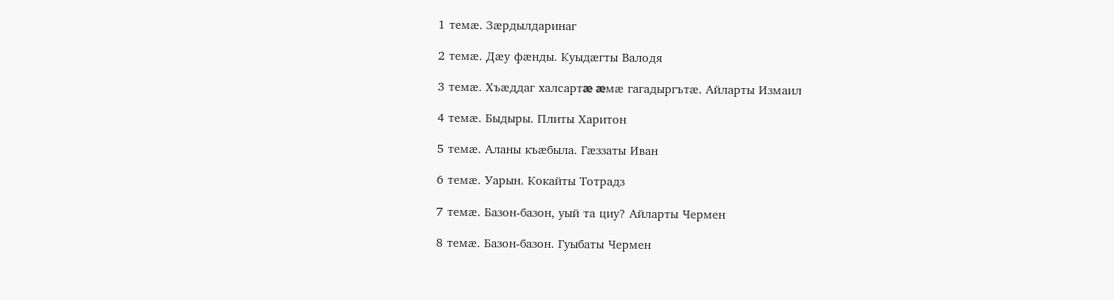1 темæ. Зæрдылдаринаг

2 темæ. Дæу фæнды. Куыдæгты Валодя

3 темæ. Хъæддаг халсартæ æмæ гагадыргътæ. Айларты Измаил

4 темæ. Быдыры. Плиты Харитон

5 темæ. Аланы къæбыла. Гæззаты Иван

6 темæ. Уарын. Кокайты Тотрадз

7 темæ. Базон-базон, уый та циу? Айларты Чермен

8 темæ. Базон-базон. Гуыбаты Чермен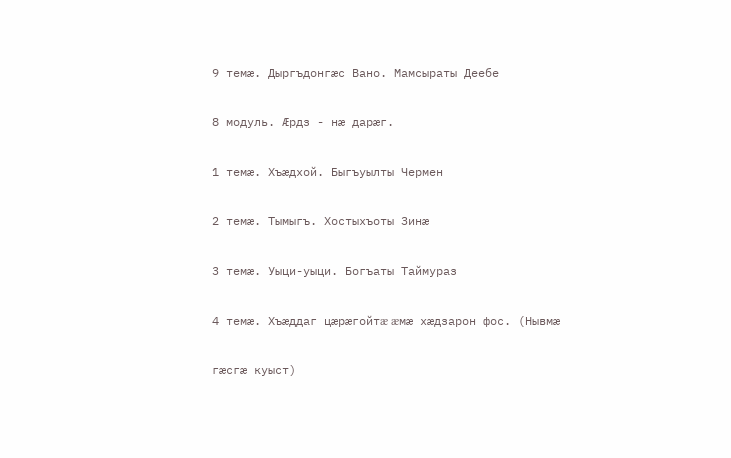9 темæ. Дыргъдонгæс Вано. Мамсыраты Деебе

8 модуль. Æрдз - нæ дарæг.

1 темæ. Хъæдхой. Быгъуылты Чермен

2 темæ. Тымыгъ. Хостыхъоты Зинæ

3 темæ. Уыци-уыци. Богъаты Таймураз

4 темæ. Хъæддаг цæрæгойтæ æмæ хæдзарон фос. (Нывмæ

гæсгæ куыст)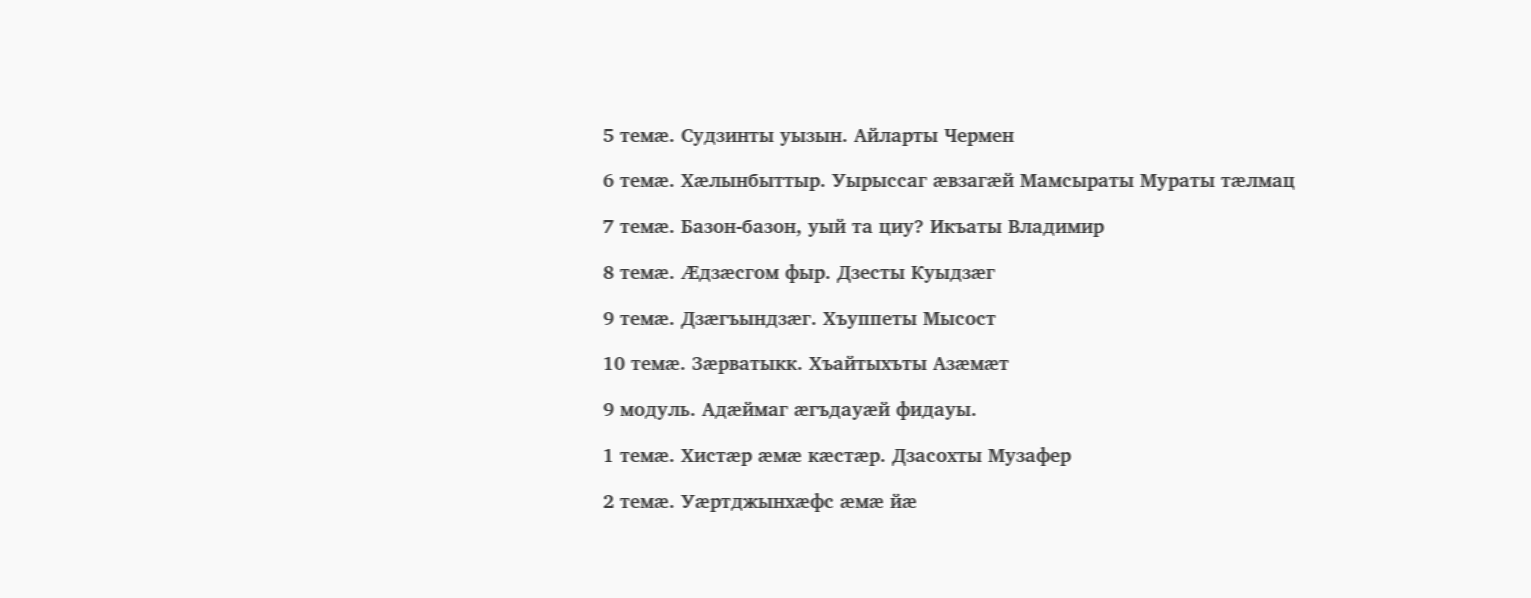5 темæ. Судзинты уызын. Айларты Чермен

6 темæ. Хæлынбыттыр. Уырыссаг æвзагæй Мамсыраты Мураты тæлмац

7 темæ. Базон-базон, уый та циу? Икъаты Владимир

8 темæ. Æдзæсгом фыр. Дзесты Куыдзæг

9 темæ. Дзæгъындзæг. Хъуппеты Мысост

10 темæ. Зæрватыкк. Хъайтыхъты Азæмæт

9 модуль. Адæймаг æгъдауæй фидауы.

1 темæ. Хистæр æмæ кæстæр. Дзасохты Музафер

2 темæ. Уæртджынхæфс æмæ йæ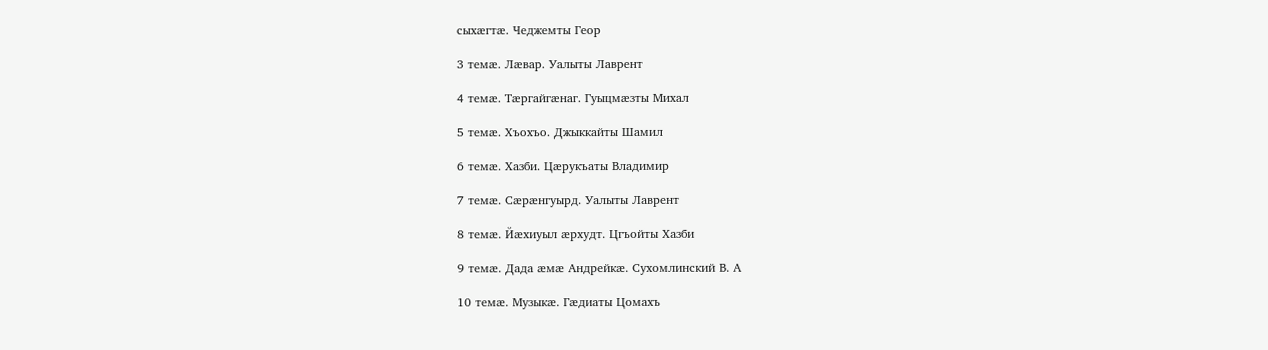сыхæгтæ. Чеджемты Геор

3 темæ. Лæвар. Уалыты Лаврент

4 темæ. Тæргайгæнаг. Гуыцмæзты Михал

5 темæ. Хъохъо. Джыккайты Шамил

6 темæ. Хазби. Цæрукъаты Владимир

7 темæ. Сæрæнгуырд. Уалыты Лаврент

8 темæ. Йæхиуыл æрхудт. Цгъойты Хазби

9 темæ. Дада æмæ Андрейкæ. Сухомлинский В. А

10 темæ. Музыкæ. Гæдиаты Цомахъ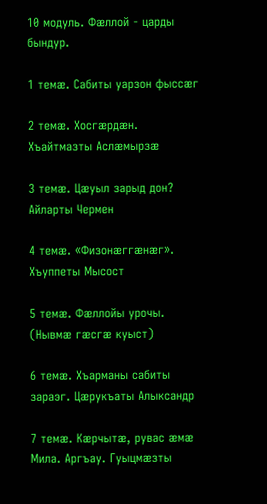10 модуль. Фæллой - царды бындур.

1 темæ. Сабиты уарзон фыссæг

2 темæ. Хосгæрдæн. Хъайтмазты Аслæмырзæ

3 темæ. Цæуыл зарыд дон? Айларты Чермен

4 темæ. «Физонæггæнæг». Хъуппеты Мысост

5 темæ. Фæллойы урочы. (Нывмæ гæсгæ куыст)

6 темæ. Хъарманы сабиты зараэг. Цæрукъаты Алыксандр

7 темæ. Кæрчытæ, рувас æмæ Мила. Аргъау. Гуыцмæзты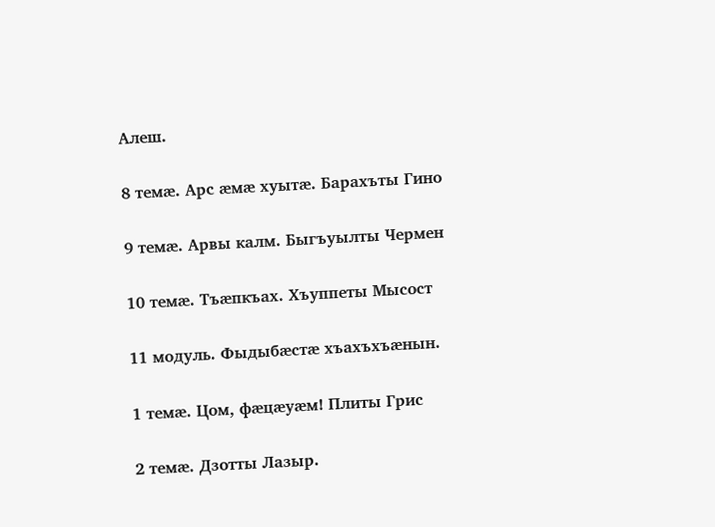Алеш.

8 темæ. Арс æмæ хуытæ. Барахъты Гино

9 темæ. Арвы калм. Быгъуылты Чермен

10 темæ. Тъæпкъах. Хъуппеты Мысост

11 модуль. Фыдыбæстæ хъахъхъæнын.

1 темæ. Цом, фæцæуæм! Плиты Грис

2 темæ. Дзотты Лазыр.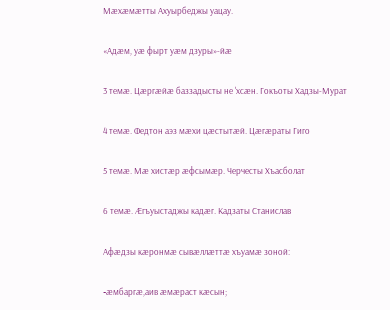Мæхæмæтты Ахуырбеджы уацау.

«Адæм, уæ фырт уæм дзуры»-йæ

3 темæ. Цæргæйæ баззадысты не 'хсæн. Гокъоты Хадзы-Мурат

4 темæ. Федтон аэз мæхи цæстытæй. Цæгæраты Гиго

5 темæ. Мæ хистæр æфсымæр. Черчесты Хъасболат

6 темæ. Æгъуыстаджы кадæг. Кадзаты Станислав

Афæдзы кæронмæ сывæллæттæ хъуамæ зоной:

-æмбаргæ,аив æмæраст кæсын;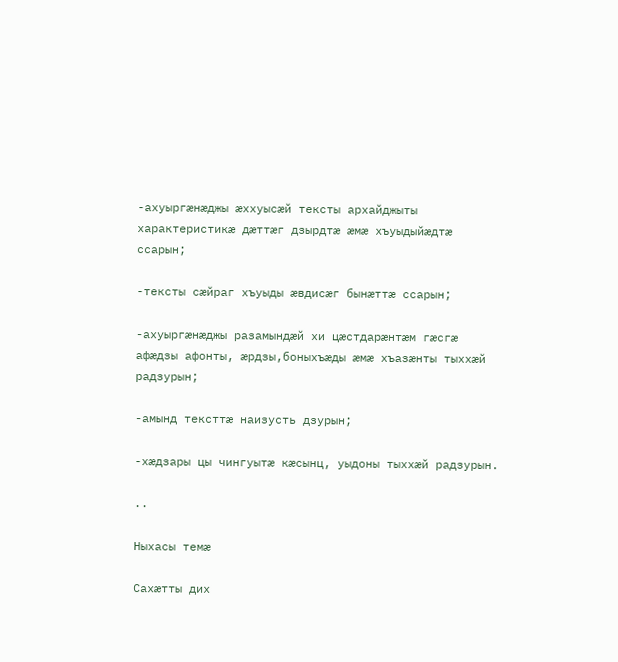-ахуыргæнæджы æххуысæй тексты архайджыты характеристикæ дæттæг дзырдтæ æмæ хъуыдыйæдтæ ссарын;

-тексты сæйраг хъуыды æвдисæг бынæттæ ссарын;

-ахуыргæнæджы разамындæй хи цæстдарæнтæм гæсгæ афæдзы афонты, æрдзы,боныхъæды æмæ хъазæнты тыххæй радзурын;

-амынд тексттæ наизусть дзурын;

-хæдзары цы чингуытæ кæсынц, уыдоны тыххæй радзурын.

..

Ныхасы темæ

Сахæтты дих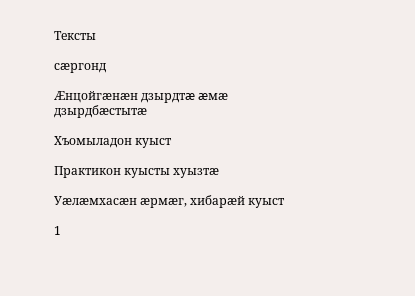Тексты

сæргонд

Æнцойгæнæн дзырдтæ æмæ дзырдбæстытæ

Хъомыладон куыст

Практикон куысты хуызтæ

Уæлæмхасæн æрмæг, хибарæй куыст

1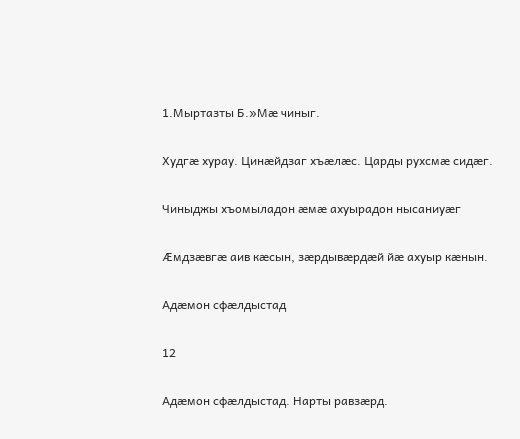1.Мыртазты Б.»Мæ чиныг.

Худгæ хурау. Цинæйдзаг хъæлæс. Царды рухсмæ сидæг.

Чиныджы хъомыладон æмæ ахуырадон нысаниуæг

Æмдзæвгæ аив кæсын, зæрдывæрдæй йæ ахуыр кæнын.

Адæмон сфæлдыстад

12

Адæмон сфæлдыстад. Нарты равзæрд.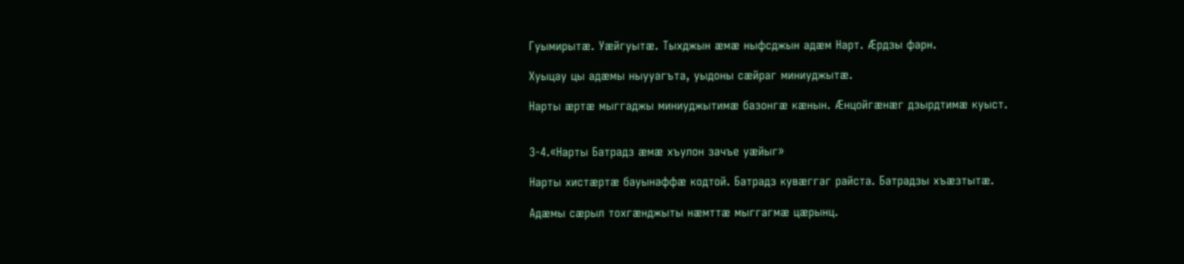Гуымирытæ. Уæйгуытæ. Тыхджын æмæ ныфсджын адæм Нарт. Æрдзы фарн.

Хуыцау цы адæмы ныууагъта, уыдоны сæйраг миниуджытæ.

Нарты æртæ мыггаджы миниуджытимæ базонгæ кæнын. Æнцойгæнæг дзырдтимæ куыст.


3-4.«Нарты Батрадз æмæ хъулон зачъе уæйыг»

Нарты хистæртæ бауынаффæ кодтой. Батрадз кувæггаг райста. Батрадзы хъæзтытæ.

Адæмы сæрыл тохгæнджыты нæмттæ мыггагмæ цæрынц.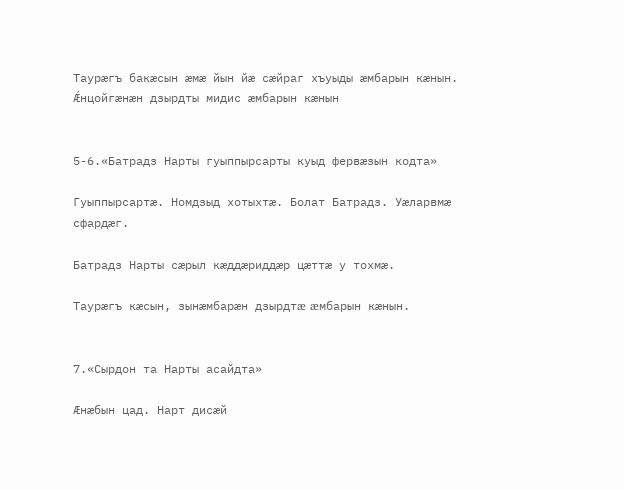Таурæгъ бакæсын æмæ йын йæ сæйраг хъуыды æмбарын кæнын. Ǽнцойгæнæн дзырдты мидис æмбарын кæнын


5-6.«Батрадз Нарты гуыппырсарты куыд фервæзын кодта»

Гуыппырсартæ. Номдзыд хотыхтæ. Болат Батрадз. Уæларвмæ сфардæг.

Батрадз Нарты сæрыл кæддæриддæр цæттæ у тохмæ.

Таурæгъ кæсын, зынæмбарæн дзырдтæ æмбарын кæнын.


7.«Сырдон та Нарты асайдта»

Æнæбын цад. Нарт дисæй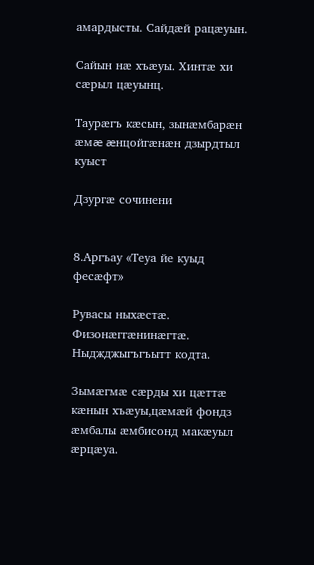амардысты. Сайдæй рацæуын.

Сайын нæ хъæуы. Хинтæ хи сæрыл цæуынц.

Таурæгъ кæсын, зынæмбарæн æмæ æнцойгæнæн дзырдтыл куыст

Дзургæ сочинени


8.Аргъау «Теуа йе куыд фесæфт»

Рувасы ныхæстæ. Физонæггæнинæгтæ. Ныджджыгъгъытт кодта.

Зымæгмæ сæрды хи цæттæ кæнын хъæуы,цæмæй фондз æмбалы æмбисонд макæуыл æрцæуа.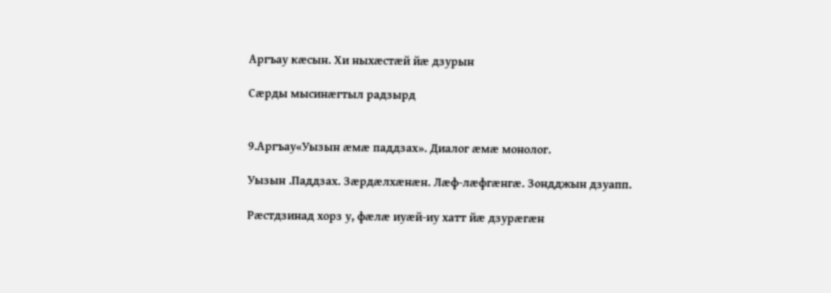Аргъау кæсын. Хи ныхæстæй йæ дзурын

Сæрды мысинæгтыл радзырд


9.Аргъау«Уызын æмæ паддзах». Диалог æмæ монолог.

Уызын .Паддзах. Зæрдæлхæнæн. Лæф-лæфгæнгæ. Зондджын дзуапп.

Рæстдзинад хорз у, фæлæ иуæй-иу хатт йæ дзурæгæн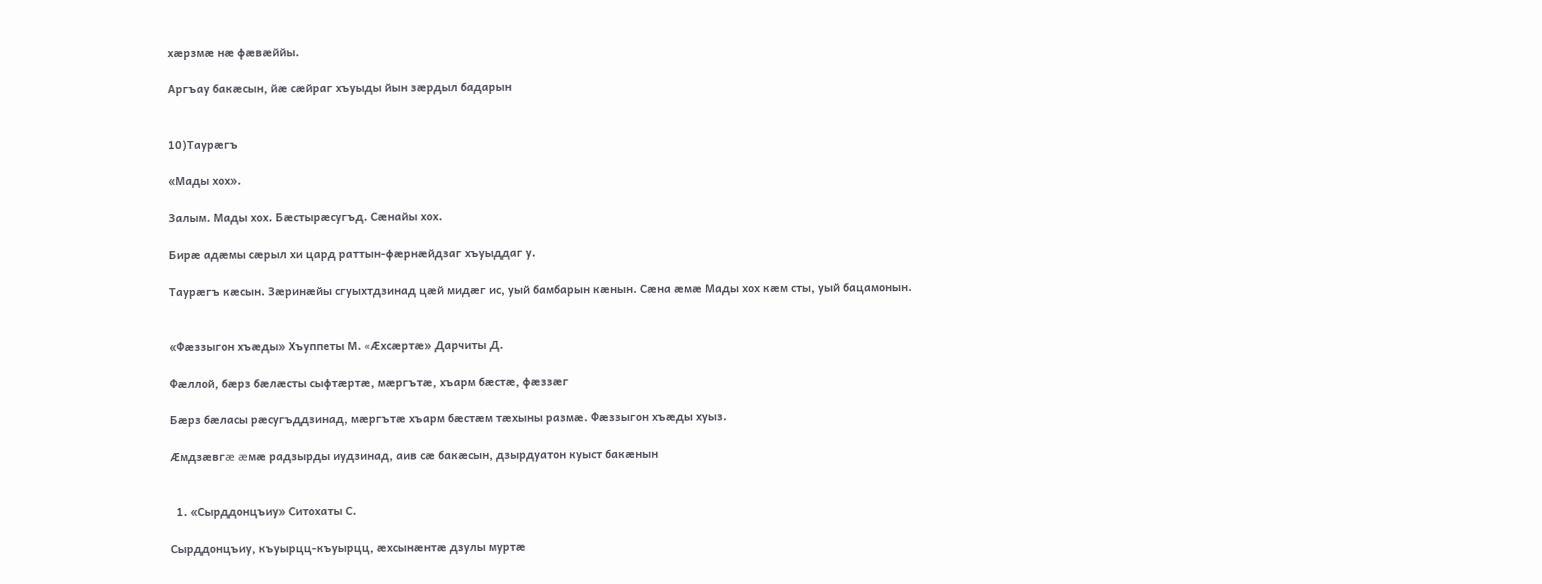хæрзмæ нæ фæвæййы.

Аргъау бакæсын, йæ сæйраг хъуыды йын зæрдыл бадарын


10)Таурæгъ

«Мады хох».

Залым. Мады хох. Бæстырæсугъд. Сæнайы хох.

Бирæ адæмы сæрыл хи цард раттын-фæрнæйдзаг хъуыддаг у.

Таурæгъ кæсын. Зæринæйы сгуыхтдзинад цæй мидæг ис, уый бамбарын кæнын. Сæна æмæ Мады хох кæм сты, уый бацамонын.


«Фæззыгон хъæды» Хъуппеты М. «Æхсæртæ» Дарчиты Д.

Фæллой, бæрз бæлæсты сыфтæртæ, мæргътæ, хъарм бæстæ, фæззæг

Бæрз бæласы рæсугъддзинад, мæргътæ хъарм бæстæм тæхыны размæ. Фæззыгон хъæды хуыз.

Æмдзæвгæ æмæ радзырды иудзинад, аив сæ бакæсын, дзырдуатон куыст бакæнын


  1. «Сырддонцъиу» Ситохаты С.

Сырддонцъиу, къуырцц-къуырцц, æхсынæнтæ дзулы муртæ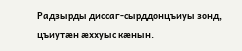Радзырды диссаг-сырддонцъиуы зонд, цъиутæн æххуыс кæнын.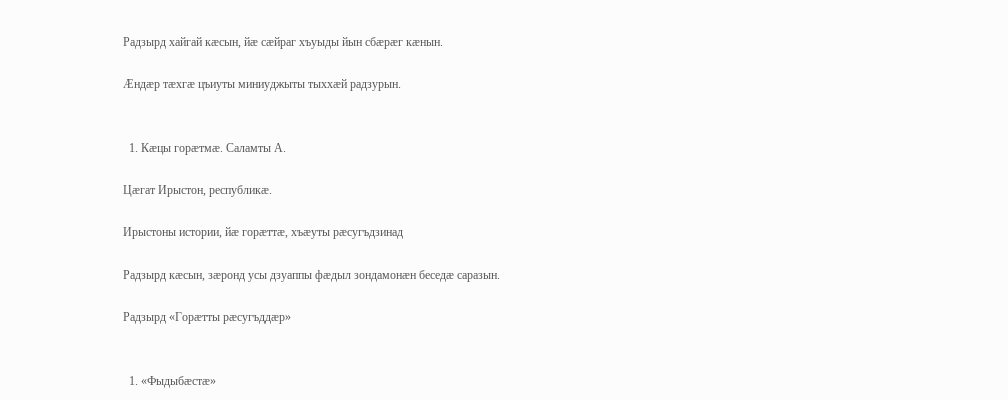Радзырд хайгай кæсын, йæ сæйраг хъуыды йын сбæрæг кæнын.

Æндæр тæхгæ цъиуты миниуджыты тыххæй радзурын.


  1. Кæцы горæтмæ. Саламты А.

Цæгат Ирыстон, республикæ.

Ирыстоны истории, йæ горæттæ, хъæуты рæсугъдзинад

Радзырд кæсын, зæронд усы дзуаппы фæдыл зондамонæн беседæ саразын.

Радзырд «Горæтты рæсугъддæр»


  1. «Фыдыбæстæ»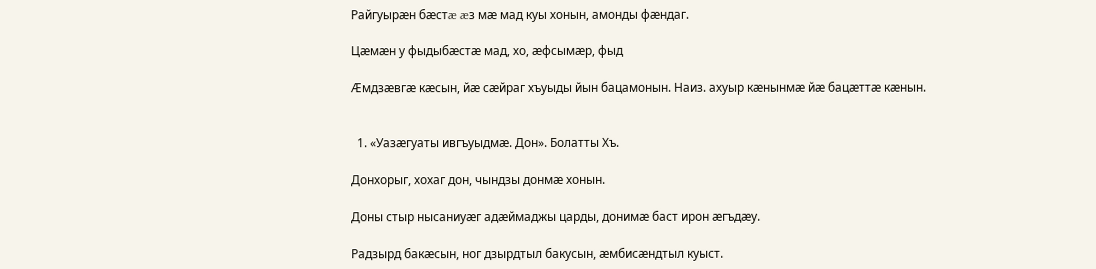Райгуырæн бæстæ æз мæ мад куы хонын, амонды фæндаг.

Цæмæн у фыдыбæстæ мад, хо, æфсымæр, фыд

Æмдзæвгæ кæсын, йæ сæйраг хъуыды йын бацамонын. Наиз. ахуыр кæнынмæ йæ бацæттæ кæнын.


  1. «Уазæгуаты ивгъуыдмæ. Дон». Болатты Хъ.

Донхорыг, хохаг дон, чындзы донмæ хонын.

Доны стыр нысаниуæг адæймаджы царды, донимæ баст ирон æгъдæу.

Радзырд бакæсын, ног дзырдтыл бакусын, æмбисæндтыл куыст.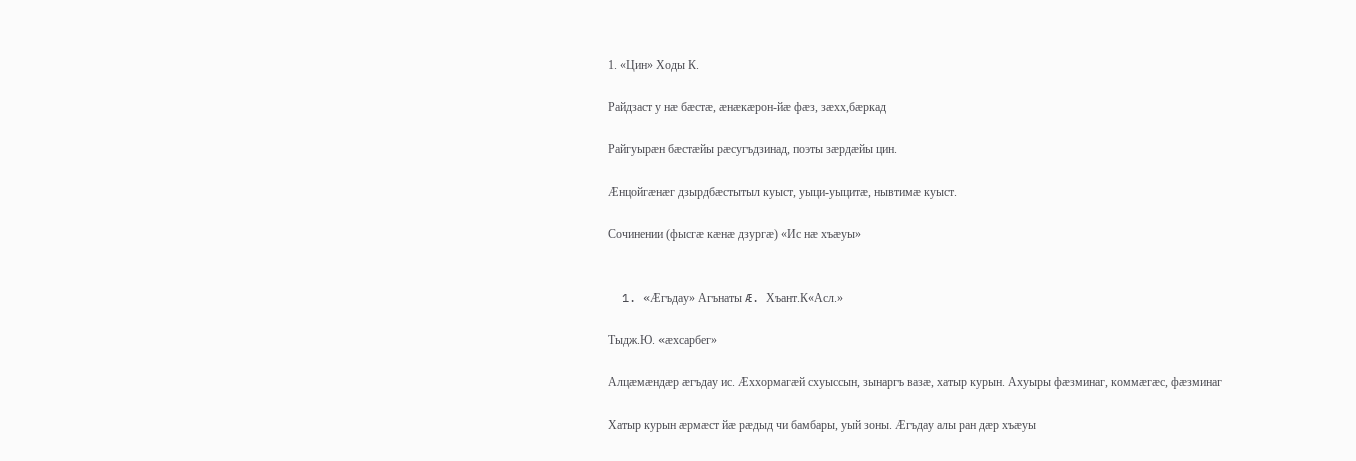1. «Цин» Ходы К.

Райдзаст у нæ бæстæ, æнæкæрон-йæ фæз, зæхх,бæркад

Райгуырæн бæстæйы рæсугъдзинад, поэты зæрдæйы цин.

Æнцойгæнæг дзырдбæстытыл куыст, уыци-уыцитæ, нывтимæ куыст.

Сочинении (фысгæ кæнæ дзургæ) «Ис нæ хъæуы»


  1. «Æгъдау» Агънаты Æ. Хъант.К«Асл.»

Тыдж.Ю. «æхсарбег»

Алцæмæндæр æгъдау ис. Æххормагæй схуыссын, зынаргъ вазæ, хатыр курын. Ахуыры фæзминаг, коммæгæс, фæзминаг

Хатыр курын æрмæст йæ рæдыд чи бамбары, уый зоны. Æгъдау алы ран дæр хъæуы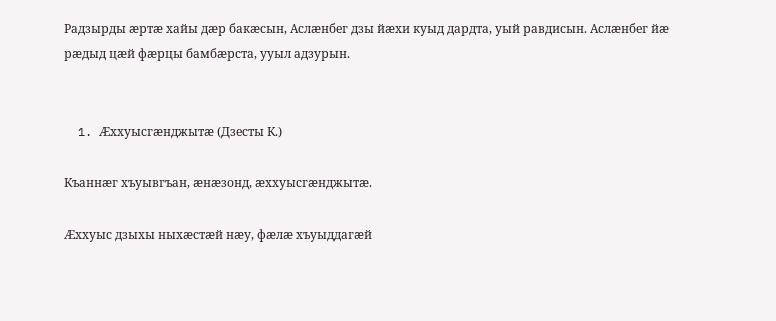Радзырды æртæ хайы дæр бакæсын, Аслæнбег дзы йæхи куыд дардта, уый равдисын. Аслæнбег йæ рæдыд цæй фæрцы бамбæрста, ууыл адзурын.


  1. Æххуысгæнджытæ (Дзесты К.)

Къаннæг хъуывгъан, æнæзонд, æххуысгæнджытæ.

Æххуыс дзыхы ныхæстæй нæу, фæлæ хъуыддагæй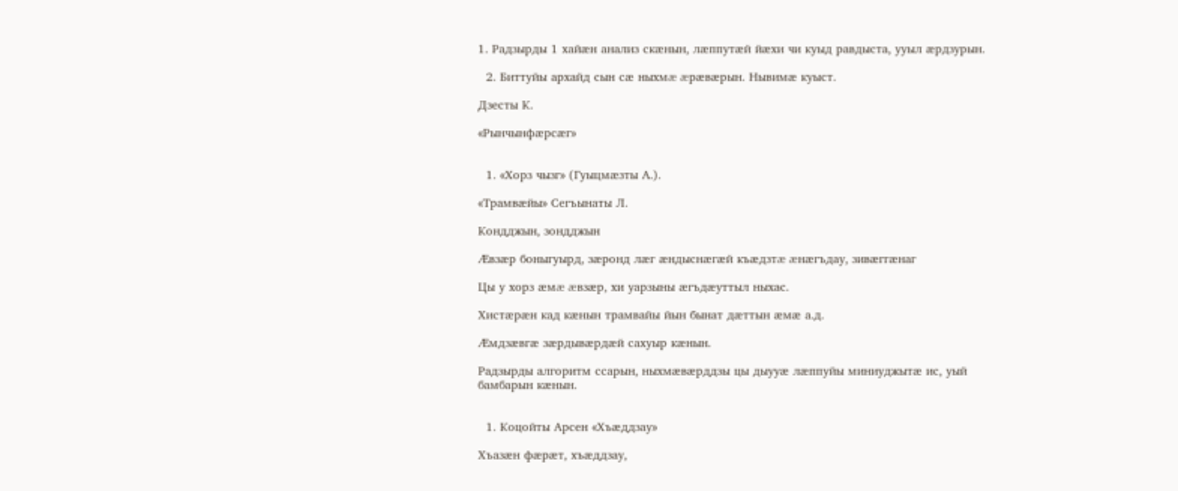1. Радзырды 1 хайæн анализ скæнын, лæппутæй йæхи чи куыд равдыста, ууыл æрдзурын.

  2. Биттуйы архайд сын сæ ныхмæ æрæвæрын. Нывимæ куыст.

Дзесты К.

«Рынчынфæрсæг»


  1. «Хорз чызг» (Гуыцмæзты А.).

«Трамвæйы» Сегъынаты Л.

Кондджын, зондджын

Æвзæр боныгуырд, зæронд лæг æндыснæгæй къæдзтæ æнæгъдау, зивæггæнаг

Цы у хорз æмæ æвзæр, хи уарзыны æгъдæуттыл ныхас.

Хистæрæн кад кæнын трамвайы йын бынат дæттын æмæ а.д.

Æмдзæвгæ зæрдывæрдæй сахуыр кæнын.

Радзырды алгоритм ссарын, ныхмæвæрддзы цы дыууæ лæппуйы миниуджытæ ис, уый бамбарын кæнын.


  1. Коцойты Арсен «Хъæддзау»

Хъазæн фæрæт, хъæддзау,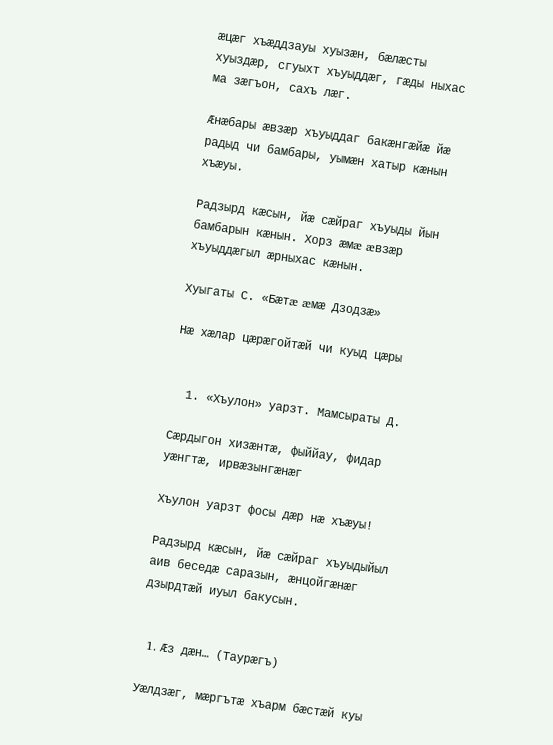æцæг хъæддзауы хуызæн, бæлæсты хуыздæр, сгуыхт хъуыддæг, гæды ныхас ма зæгъон, сахъ лæг.

Æнæбары æвзæр хъуыддаг бакæнгæйæ йæ радыд чи бамбары, уымæн хатыр кæнын хъæуы.

Радзырд кæсын, йæ сæйраг хъуыды йын бамбарын кæнын. Хорз æмæ æвзæр хъуыддæгыл æрныхас кæнын.

Хуыгаты С. «Бæтæ æмæ Дзодзæ»

Нæ хæлар цæрæгойтæй чи куыд цæры


  1. «Хъулон» уарзт. Мамсыраты Д.

Сæрдыгон хизæнтæ, фыййау, фидар уæнгтæ, ирвæзынгæнæг

Хъулон уарзт фосы дæр нæ хъæуы!

Радзырд кæсын, йæ сæйраг хъуыдыйыл аив беседæ саразын, æнцойгæнæг дзырдтæй иуыл бакусын.


  1. Æз дæн… (Таурæгъ)

Уæлдзæг, мæргътæ хъарм бæстæй куы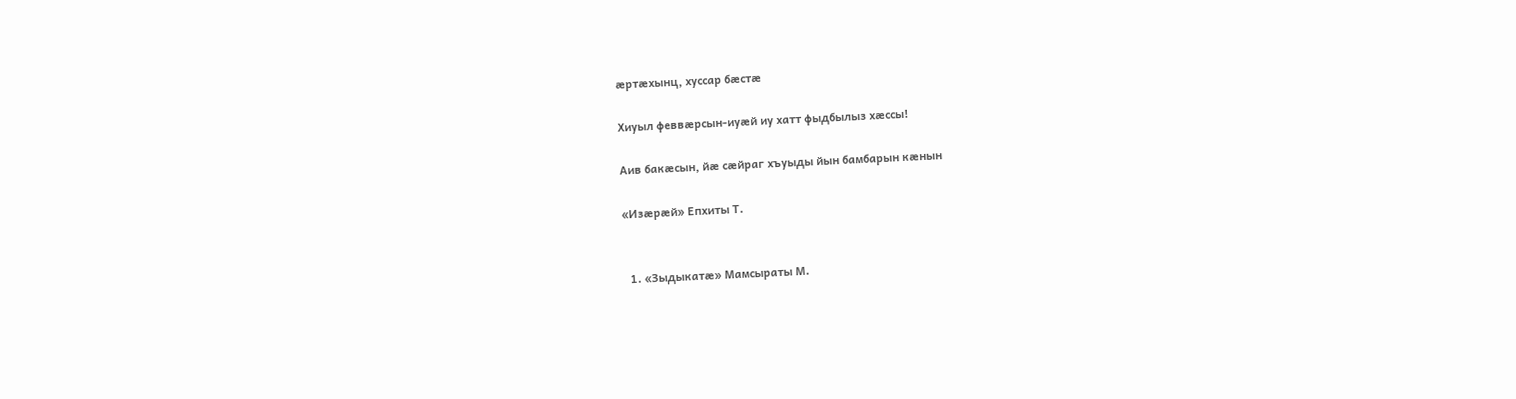æртæхынц, хуссар бæстæ

Хиуыл феввæрсын-иуæй иу хатт фыдбылыз хæссы!

Аив бакæсын, йæ сæйраг хъуыды йын бамбарын кæнын

«Изæрæй» Епхиты Т.


  1. «Зыдыкатæ» Мамсыраты М.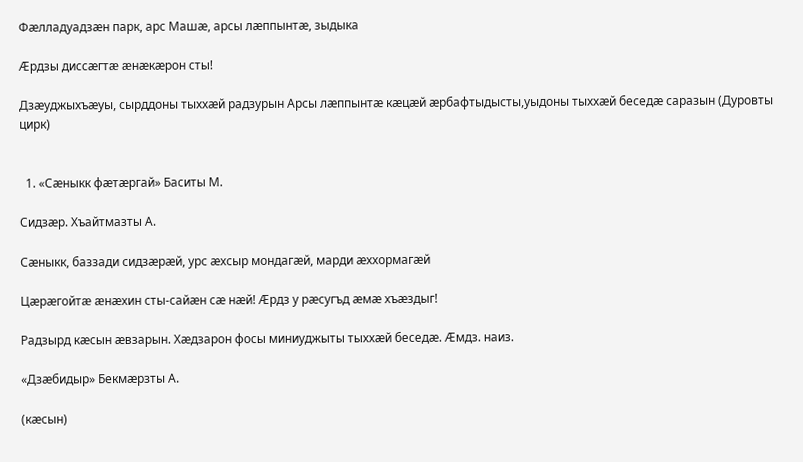Фæлладуадзæн парк, арс Машæ, арсы лæппынтæ, зыдыка

Ӕрдзы диссæгтæ æнæкæрон сты!

Дзæуджыхъæуы, сырддоны тыххæй радзурын Арсы лæппынтæ кæцæй æрбафтыдысты,уыдоны тыххæй беседæ саразын (Дуровты цирк)


  1. «Сæныкк фæтæргай» Баситы М.

Сидзæр. Хъайтмазты А.

Сæныкк, баззади сидзæрæй, урс æхсыр мондагæй, марди æххормагæй

Цæрæгойтæ æнæхин сты-сайæн сæ нæй! Æрдз у рæсугъд æмæ хъæздыг!

Радзырд кæсын æвзарын. Хæдзарон фосы миниуджыты тыххæй беседæ. Æмдз. наиз.

«Дзæбидыр» Бекмæрзты А.

(кæсын)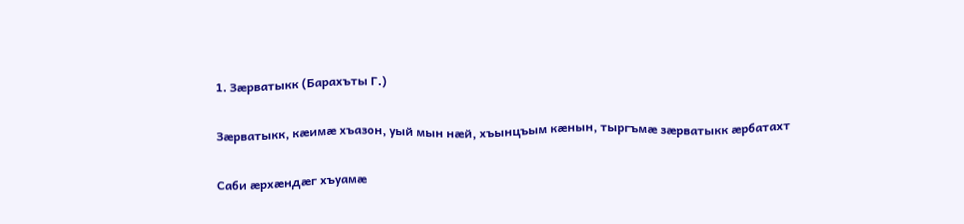1. Зæрватыкк (Барахъты Г.)

Зæрватыкк, кæимæ хъазон, уый мын нæй, хъынцъым кæнын, тыргъмæ зæрватыкк æрбатахт

Саби æрхæндæг хъуамæ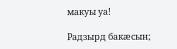макуы уа!

Радзырд бакæсын;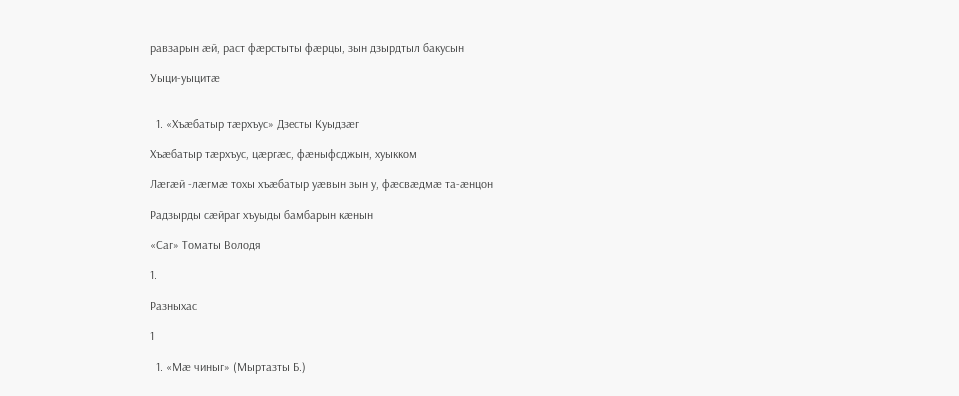равзарын æй, раст фæрстыты фæрцы, зын дзырдтыл бакусын

Уыци-уыцитæ


  1. «Хъæбатыр тæрхъус» Дзесты Куыдзæг

Хъæбатыр тæрхъус, цæргæс, фæныфсджын, хуыкком

Лæгæй -лæгмæ тохы хъæбатыр уæвын зын у, фæсвæдмæ та-æнцон

Радзырды сæйраг хъуыды бамбарын кæнын

«Саг» Томаты Володя

1.

Разныхас

1

  1. «Мæ чиныг» (Мыртазты Б.)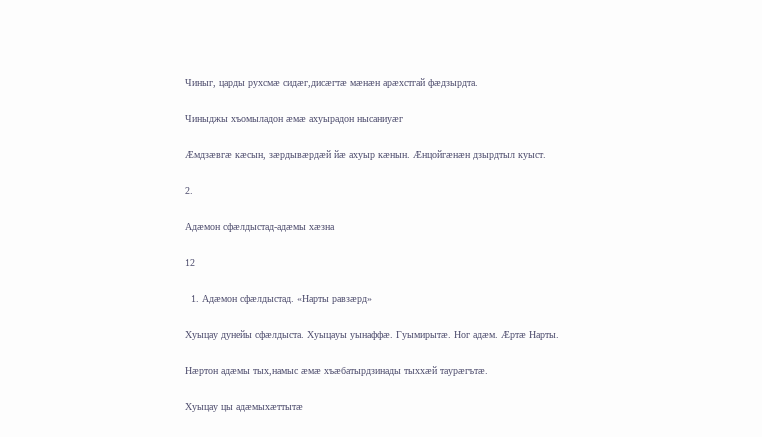Чиныг, царды рухсмæ сидæг,дисæгтæ мæнæн арæхстгай фæдзырдта.

Чиныджы хъомыладон æмæ ахуырадон нысаниуæг

Æмдзæвгæ кæсын, зæрдывæрдæй йæ ахуыр кæнын. Æнцойгæнæн дзырдтыл куыст.

2.

Адæмон сфæлдыстад-адæмы хæзна

12

  1. Адæмон сфæлдыстад. «Нарты равзæрд»

Хуыцау дунейы сфæлдыста. Хуыцауы уынаффæ. Гуымирытæ. Ног адæм. Æртæ Нарты.

Нæртон адæмы тых,намыс æмæ хъæбатырдзинады тыххæй таурæгътæ.

Хуыцау цы адæмыхæттытæ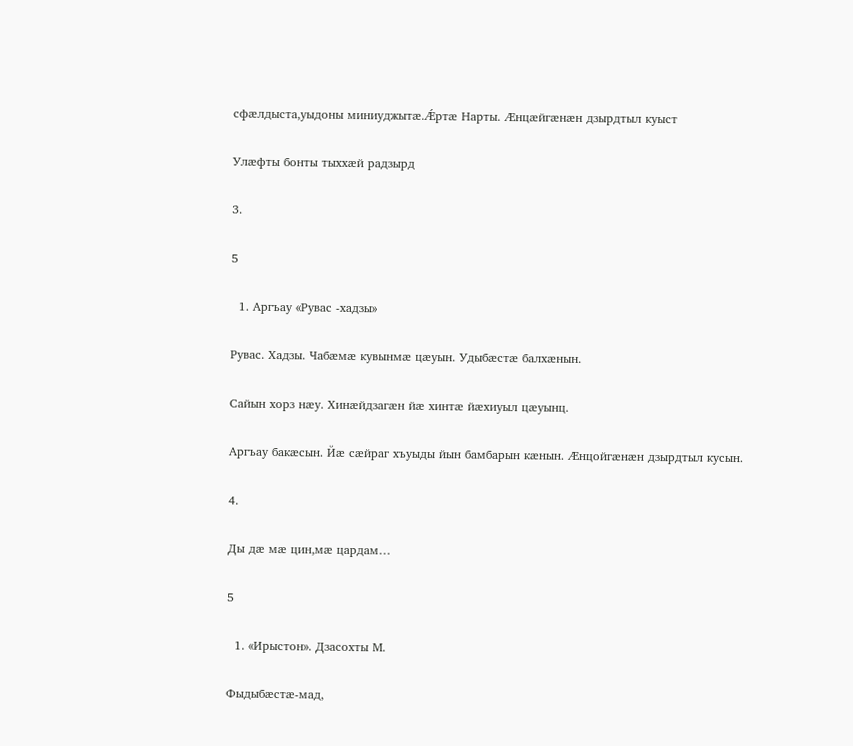сфæлдыста,уыдоны миниуджытæ.Ǽртæ Нарты. Æнцæйгæнæн дзырдтыл куыст

Улæфты бонты тыххæй радзырд

3.

5

  1. Аргъау «Рувас -хадзы»

Рувас. Хадзы. Чабæмæ кувынмæ цæуын. Удыбæстæ балхæнын.

Сайын хорз нæу. Хинæйдзагæн йæ хинтæ йæхиуыл цæуынц.

Аргъау бакæсын. Йæ сæйраг хъуыды йын бамбарын кæнын. Æнцойгæнæн дзырдтыл кусын.

4.

Ды дæ мæ цин,мæ цардам…

5

  1. «Ирыстон». Дзасохты М.

Фыдыбæстæ-мад,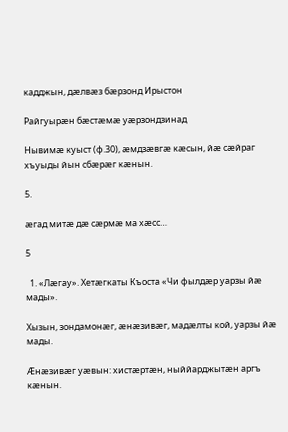кадджын, дæлвæз бæрзонд Ирыстон

Райгуырæн бæстæмæ уæрзондзинад

Нывимæ куыст (ф.30), æмдзæвгæ кæсын, йæ сæйраг хъуыды йын сбæрæг кæнын.

5.

æгад митæ дæ сæрмæ ма хæсс…

5

  1. «Лæгау». Хетæгкаты Къоста «Чи фылдæр уарзы йæ мады».

Хызын, зондамонæг, æнæзивæг, мадæлты кой, уарзы йæ мады.

Æнæзивæг уæвын: хистæртæн, ныййарджытæн аргъ кæнын.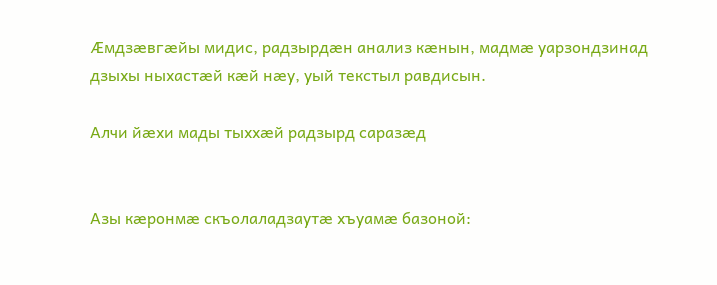Æмдзæвгæйы мидис, радзырдæн анализ кæнын, мадмæ уарзондзинад дзыхы ныхастæй кæй нæу, уый текстыл равдисын.

Алчи йæхи мады тыххæй радзырд саразæд


Азы кæронмæ скъолаладзаутæ хъуамæ базоной: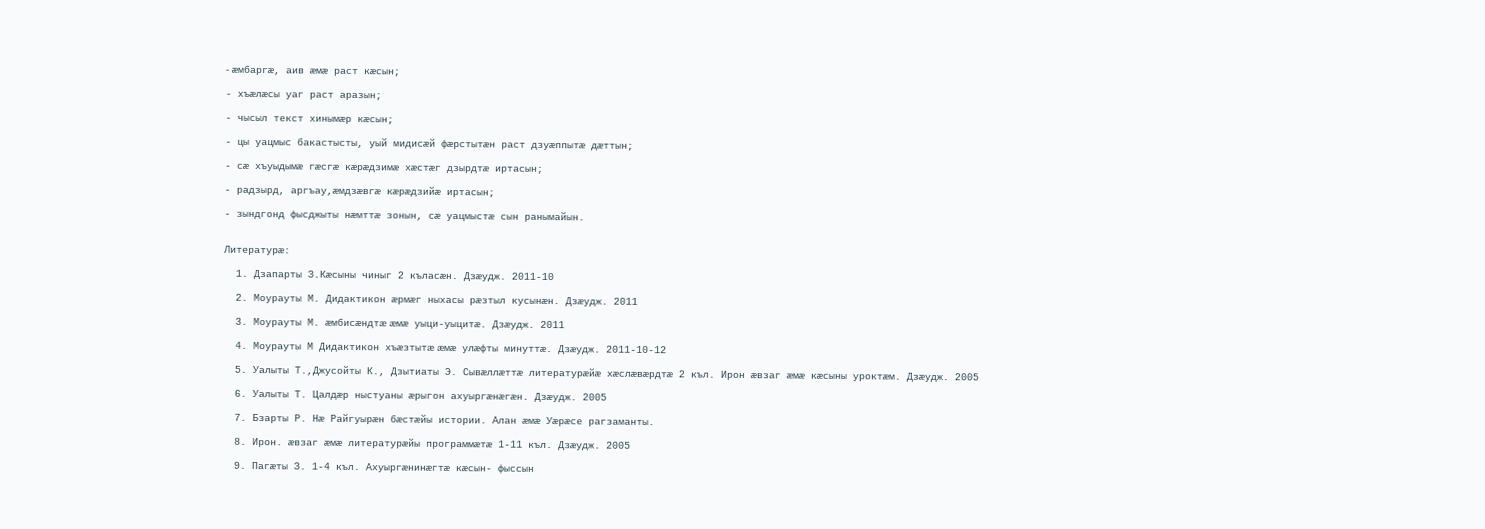- æмбаргæ, аив æмæ раст кæсын;

- хъæлæсы уаг раст аразын;

- чысыл текст хинымæр кæсын;

- цы уацмыс бакастысты, уый мидисæй фæрстытæн раст дзуæппытæ дæттын;

- сæ хъуыдымæ гæсгæ кæрæдзимæ хæстæг дзырдтæ иртасын;

- радзырд, аргъау,æмдзæвгæ кæрæдзийæ иртасын;

- зындгонд фысджыты нæмттæ зонын, сæ уацмыстæ сын ранымайын.


Литературæ:

  1. Дзапарты З.Кæсыны чиныг 2 къласæн. Дзæудж. 2011-10

  2. Моурауты М. Дидактикон æрмæг ныхасы рæзтыл кусынæн. Дзæудж. 2011

  3. Моурауты М. æмбисæндтæ æмæ уыци-уыцитæ. Дзæудж. 2011

  4. Моурауты М Дидактикон хъæзтытæ æмæ улæфты минуттæ. Дзæудж. 2011-10-12

  5. Уалыты Т.,Джусойты К., Дзытиаты Э. Сывæллæттæ литературæйæ хæслæвæрдтæ 2 къл. Ирон æвзаг æмæ кæсыны уроктæм. Дзæудж. 2005

  6. Уалыты Т. Цалдæр ныстуаны æрыгон ахуыргæнæгæн. Дзæудж. 2005

  7. Бзарты Р. Нæ Райгуырæн бæстæйы истории. Алан æмæ Уæрæсе рагзаманты.

  8. Ирон. æвзаг æмæ литературæйы программæтæ 1-11 къл. Дзæудж. 2005

  9. Пагæты З. 1-4 къл. Ахуыргæнинæгтæ кæсын- фыссын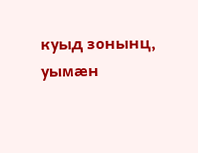куыд зонынц, уымæн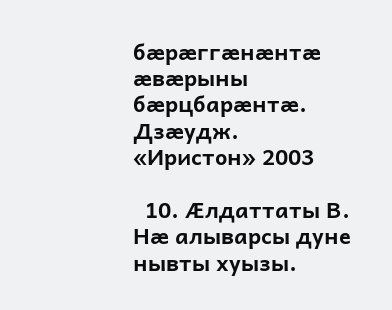бæрæггæнæнтæ æвæрыны бæрцбарæнтæ. Дзæудж. «Иристон» 2003

  10. Ӕлдаттаты В. Нæ алыварсы дуне нывты хуызы.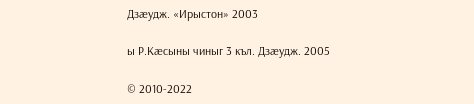Дзæудж. «Ирыстон» 2003

ы Р.Кæсыны чиныг 3 къл. Дзæудж. 2005

© 2010-2022